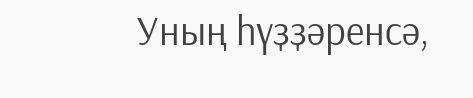Уның һүҙҙәренсә,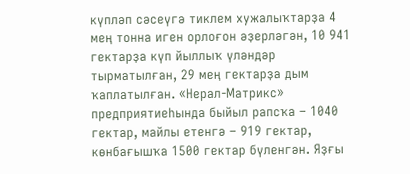күпләп сәсеүгә тиклем хужалыҡтарҙа 4 мең тонна иген орлоғон әҙерләгән, 10 941 гектарҙа күп йыллыҡ үләндәр тырматылған, 29 мең гектарҙа дым ҡаплатылған. «Нерал-Матрикс» предприятиеһында быйыл рапсҡа – 1040 гектар, майлы етенгә – 919 гектар, көнбағышҡа 1500 гектар бүленгән. Яҙғы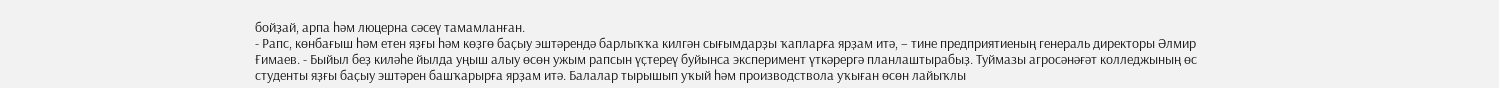бойҙай, арпа һәм люцерна сәсеү тамамланған.
- Рапс, көнбағыш һәм етен яҙғы һәм көҙгө баҫыу эштәрендә барлыҡҡа килгән сығымдарҙы ҡапларға ярҙам итә, – тине предприятиеның генераль директоры Әлмир Ғимаев. - Быйыл беҙ киләһе йылда уңыш алыу өсөн ужым рапсын үҫтереү буйынса эксперимент үткәрергә планлаштырабыҙ. Туймазы агросәнәғәт колледжының өс студенты яҙғы баҫыу эштәрен башҡарырға ярҙам итә. Балалар тырышып уҡый һәм производствола уҡыған өсөн лайыҡлы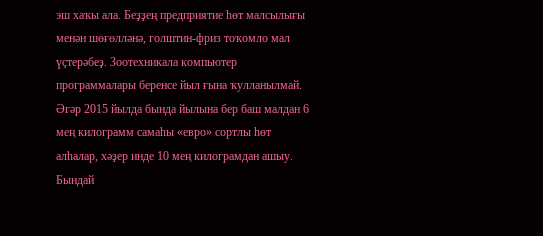эш хаҡы ала. Беҙҙең предприятие һөт малсылығы менән шөғөлләнә, голштин-фриз тоҡомло мал үҫтерәбеҙ. Зоотехникала компьютер программалары беренсе йыл ғына ҡулланылмай. Әгәр 2015 йылда бында йылына бер баш малдан 6 мең килограмм самаһы «евро» сортлы һөт алһалар, хәҙер инде 10 мең килограмдан ашыу. Бындай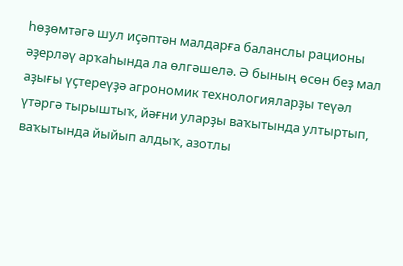һөҙөмтәгә шул иҫәптән малдарға баланслы рационы әҙерләү арҡаһында ла өлгәшелә. Ә бының өсөн беҙ мал аҙығы үҫтереүҙә агрономик технологияларҙы теүәл үтәргә тырыштыҡ, йәғни уларҙы ваҡытында ултыртып, ваҡытында йыйып алдыҡ, азотлы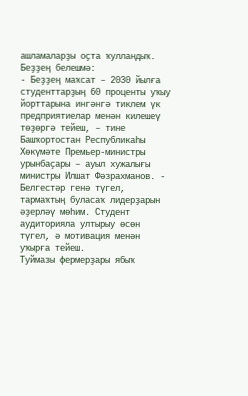ашламаларҙы оҫта ҡулландыҡ.
Беҙҙең белешмә:
- Беҙҙең маҡсат – 2030 йылға студенттарҙың 60 проценты уҡыу йорттарына ингәнгә тиклем үк предприятиелар менән килешеү төҙөргә тейеш, – тине Башҡортостан Республикаһы Хөкүмәте Премьер-министры урынбаҫары – ауыл хужалығы министры Илшат Фәзрахманов. - Белгестәр генә түгел, тармаҡтың буласаҡ лидерҙарын әҙерләү мөһим. Студент аудиторияла ултырыу өсөн түгел, ә мотивация менән уҡырға тейеш.
Туймазы фермерҙары ябыҡ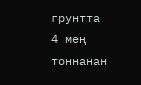грунтта 4 мең тоннанан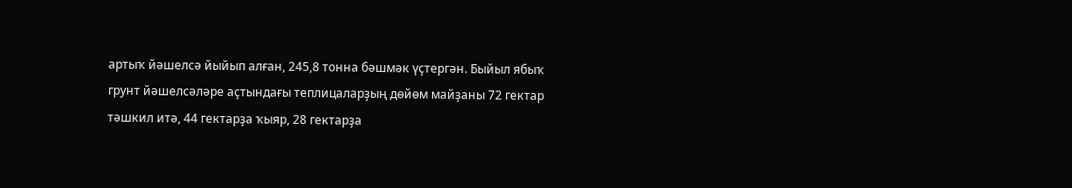артыҡ йәшелсә йыйып алған, 245,8 тонна бәшмәк үҫтергән. Быйыл ябыҡ грунт йәшелсәләре аҫтындағы теплицаларҙың дөйөм майҙаны 72 гектар тәшкил итә, 44 гектарҙа ҡыяр, 28 гектарҙа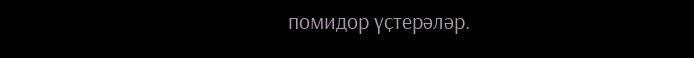помидор үҫтерәләр.